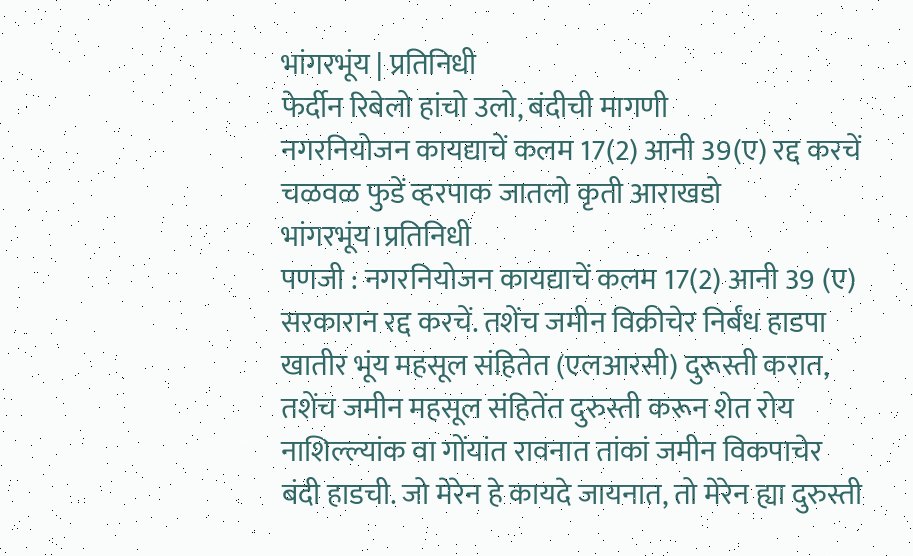भांगरभूंय | प्रतिनिधी
फेर्दीन रिबेलो हांचो उलो, बंदीची मागणी
नगरनियोजन कायद्याचें कलम 17(2) आनी 39(ए) रद्द करचें
चळवळ फुडें व्हरपाक जातलो कृती आराखडो
भांगरभूंय।प्रतिनिधी
पणजी : नगरनियोजन कायद्याचें कलम 17(2) आनी 39 (ए) सरकारान रद्द करचें. तशेंच जमीन विक्रीचेर निर्बंध हाडपा खातीर भूंय महसूल संहितेत (एलआरसी) दुरूस्ती करात, तशेंच जमीन महसूल संहितेंत दुरुस्ती करून शेत रोय नाशिल्ल्यांक वा गोंयांत रावनात तांकां जमीन विकपाचेर बंदी हाडची. जो मेरेन हे कायदे जायनात, तो मेरेन ह्या दुरुस्ती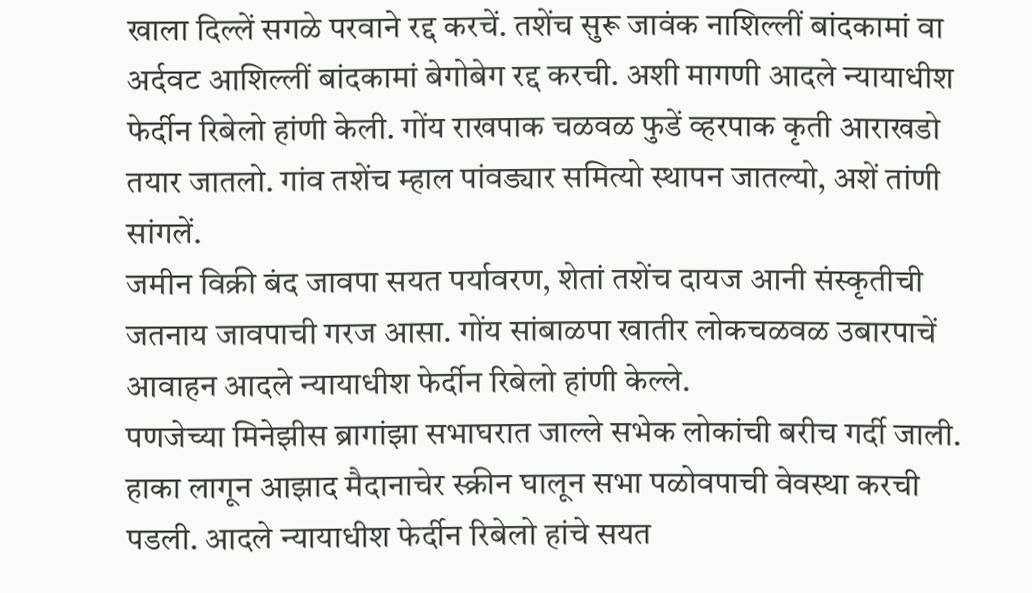खाला दिल्लें सगळे परवाने रद्द करचें. तशेंच सुरू जावंक नाशिल्लीं बांदकामां वा अर्दवट आशिल्लीं बांदकामां बेगोबेग रद्द करची. अशी मागणी आदले न्यायाधीश फेर्दीन रिबेलो हांणी केली. गोंय राखपाक चळवळ फुडें व्हरपाक कृती आराखडो तयार जातलो. गांव तशेंच म्हाल पांवड्यार समित्यो स्थापन जातल्यो, अशें तांणी सांगलें.
जमीन विक्री बंद जावपा सयत पर्यावरण, शेतां तशेंच दायज आनी संस्कृतीची जतनाय जावपाची गरज आसा. गोंय सांबाळपा खातीर लोकचळवळ उबारपाचें आवाहन आदले न्यायाधीश फेर्दीन रिबेलो हांणी केल्ले.
पणजेच्या मिनेझीस ब्रागांझा सभाघरात जाल्ले सभेक लोकांची बरीच गर्दी जाली. हाका लागून आझाद मैदानाचेर स्क्रीन घालून सभा पळोवपाची वेवस्था करची पडली. आदले न्यायाधीश फेर्दीन रिबेलो हांचे सयत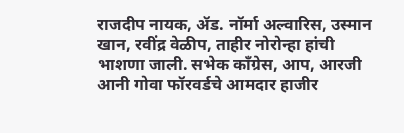राजदीप नायक, ॲड. नॉर्मा अल्वारिस, उस्मान खान, रवींद्र वेळीप, ताहीर नोरोन्हा हांची भाशणा जाली. सभेक काँग्रेस, आप, आरजी आनी गोवा फॉरवर्डचे आमदार हाजीर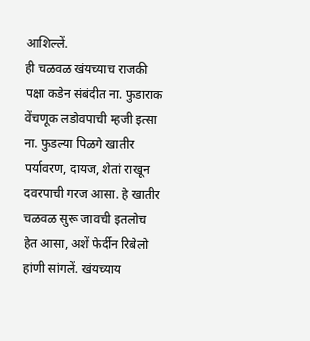आशिल्लें.
ही चळवळ खंयच्याच राजकी पक्षा कडेन संबंदीत ना. फुडाराक वेंचणूक लडोवपाची म्हजी इत्सा ना. फुडल्या पिळगे खातीर पर्यावरण, दायज, शेतां राखून दवरपाची गरज आसा. हे खातीर चळवळ सुरू जावची इतलोच हेत आसा, अशें फेर्दीन रिबेलो हांणी सांगलें. खंयच्याय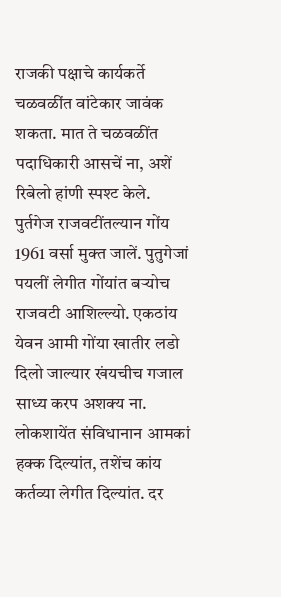राजकी पक्षाचे कार्यकर्ते चळवळींत वांटेकार जावंक शकता. मात ते चळवळींत पदाधिकारी आसचें ना, अशें रिबेलो हांणी स्पश्ट केले.
पुर्तगेज राजवटींतल्यान गोंय 1961 वर्सा मुक्त जालें. पुतुगेजां पयलीं लेगीत गोंयांत बऱ्योच राजवटी आशिल्ल्यो. एकठांय येवन आमी गोंया खातीर लडो दिलो जाल्यार खंयचीच गजाल साध्य करप अशक्य ना. लोकशायेंत संविधानान आमकां हक्क दिल्यांत, तशेंच कांय कर्तव्या लेगीत दिल्यांत. दर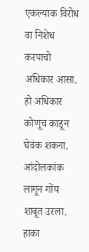एकल्याक विरोध वा निशेध करपाचो अधिकार आसा. हो अधिकार कोणूच काडून घेवंक शकना. आंदोलकांक लागून गोंय शाबूत उरला. हाका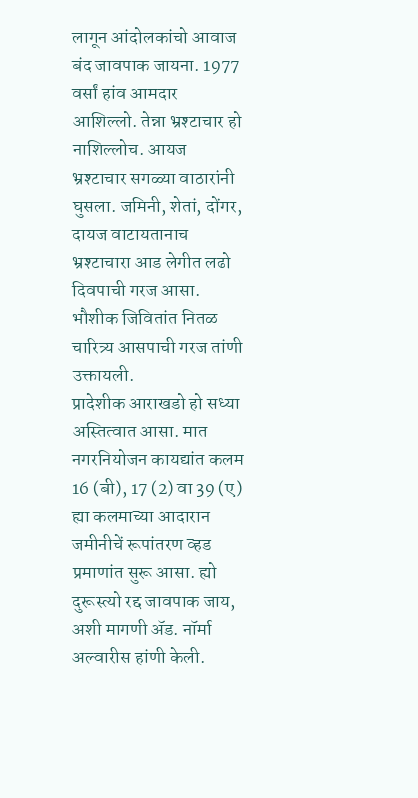लागून आंदोलकांचो आवाज बंद जावपाक जायना. 1977 वर्सां हांव आमदार आशिल्लो. तेन्ना भ्रश्टाचार हो नाशिल्लोच. आयज भ्रश्टाचार सगळ्या वाठारांनी घुसला. जमिनी, शेतां, दोंगर, दायज वाटायतानाच भ्रश्टाचारा आड लेगीत लढो दिवपाची गरज आसा. भौशीक जिवितांत नितळ चारित्र्य आसपाची गरज तांणी उक्तायली.
प्रादेशीक आराखडो हो सध्या अस्तित्वात आसा. मात नगरनियोजन कायद्यांत कलम 16 (बी), 17 (2) वा 39 (ए) ह्या कलमाच्या आदारान जमीनीचें रूपांतरण व्हड प्रमाणांत सुरू आसा. ह्यो दुरूस्त्यो रद्द जावपाक जाय, अशी मागणी ॲड. नॉर्मा अल्वारीस हांणी केली.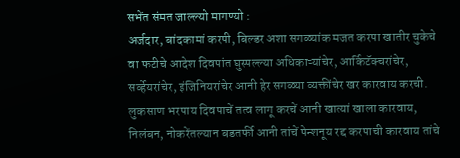सभेंत संमत जाल्ल्यो मागण्यो :
अर्जदार, बांदकामां करपी, बिल्डर अशा सगळ्यांक मजत करपा खातीर चुकेचे वा फटीचे आदेश दिवपांत घुस्पल्ल्या अधिकाऱ्यांचेर, आर्किटॅक्चरांचेर, सर्व्हेयरांचेर, इंजिनियरांचेर आनी हेर सगळ्या व्यक्तींचेर खर कारवाय करची. लुकसाण भरपाय दिवपाचें तत्व लागू करचें आनी खात्यां खाला कारवाय, निलंबन, नोकरेंतल्यान बडतर्फी आनी तांचें पेन्शनूय रद्द करपाची कारवाय तांचे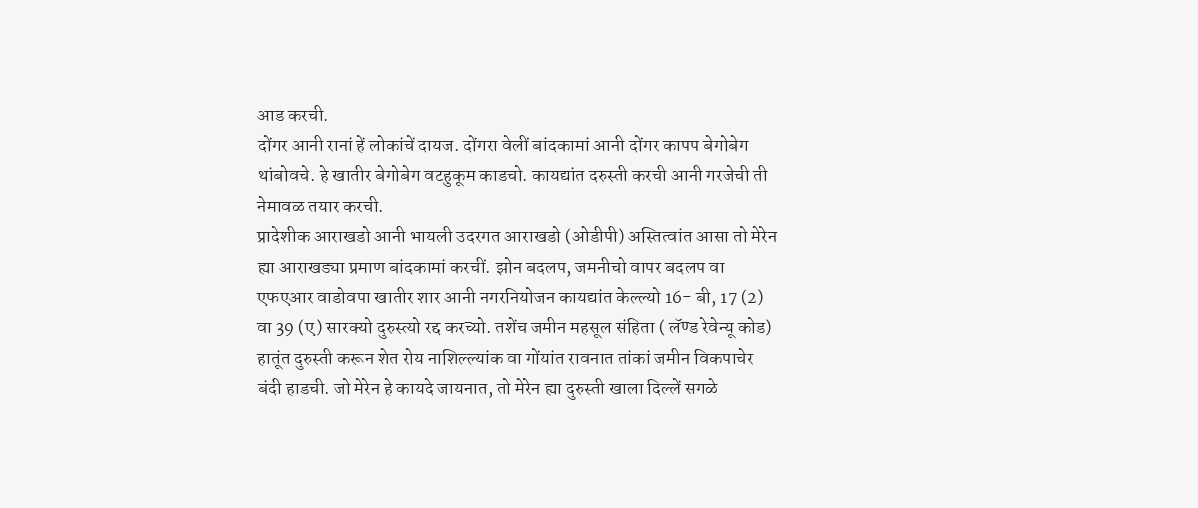आड करची.
दोंगर आनी रानां हें लोकांचें दायज. दोंगरा वेलीं बांदकामां आनी दोंगर कापप बेगोबेग थांबोवचे. हे खातीर बेगोबेग वटहुकूम काडचो. कायद्यांत दरुस्ती करची आनी गरजेची ती नेमावळ तयार करची.
प्रादेशीक आराखडो आनी भायली उदरगत आराखडो (ओडीपी) अस्तित्वांत आसा तो मेरेन ह्या आराखड्या प्रमाण बांदकामां करचीं. झोन बदलप, जमनीचो वापर बदलप वा एफएआर वाडोवपा खातीर शार आनी नगरनियोजन कायद्यांत केल्ल्यो 16- बी, 17 (2) वा 39 (ए) सारक्यो दुरुस्त्यो रद्द करच्यो. तशेंच जमीन महसूल संहिता ( लॅण्ड रेवेन्यू कोड) हातूंत दुरुस्ती करून शेत रोय नाशिल्ल्यांक वा गोंयांत रावनात तांकां जमीन विकपाचेर बंदी हाडची. जो मेरेन हे कायदे जायनात, तो मेरेन ह्या दुरुस्ती खाला दिल्लें सगळे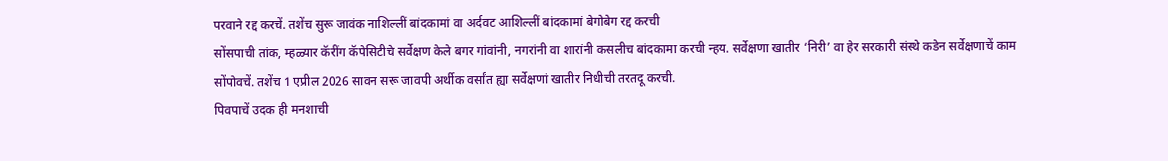परवाने रद्द करचें. तशेंच सुरू जावंक नाशिल्लीं बांदकामां वा अर्दवट आशिल्लीं बांदकामां बेगोबेग रद्द करची
सोंसपाची तांक, म्हळ्यार कॅरींग कॅपेसिटीचे सर्वेक्षण केले बगर गांवांनी, नगरांनी वा शारांनी कसलीच बांदकामा करची न्हय. सर्वेक्षणा खातीर ‘निरी’ वा हेर सरकारी संस्थे कडेन सर्वेक्षणाचें काम सोंपोवचें. तशेंच 1 एप्रील 2026 सावन सरू जावपी अर्थीक वर्सांत ह्या सर्वेक्षणां खातीर निधीची तरतदू करची.
पिवपाचें उदक ही मनशाची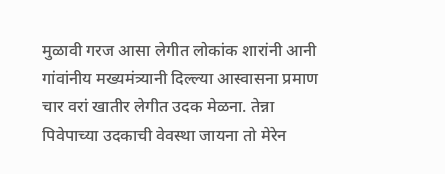मुळावी गरज आसा लेगीत लोकांक शारांनी आनी गांवांनीय मख्यमंत्र्यानी दिल्ल्या आस्वासना प्रमाण चार वरां खातीर लेगीत उदक मेळना. तेन्ना पिवेपाच्या उदकाची वेवस्था जायना तो मेरेन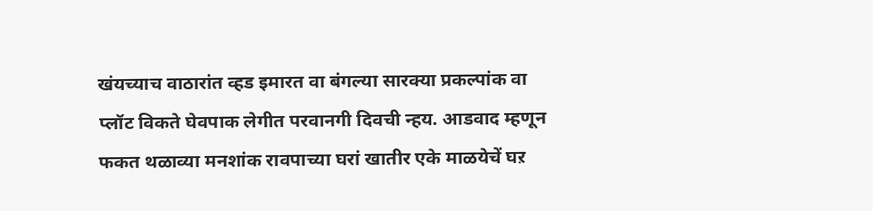खंयच्याच वाठारांत व्हड इमारत वा बंगल्या सारक्या प्रकल्पांक वा प्लॉट विकते घेवपाक लेगीत परवानगी दिवची न्हय. आडवाद म्हणून फकत थळाव्या मनशांक रावपाच्या घरां खातीर एके माळयेचें घऱ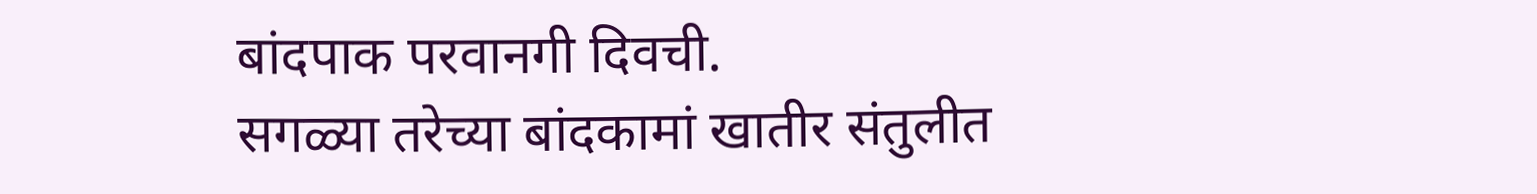बांदपाक परवानगी दिवची.
सगळ्या तरेच्या बांदकामां खातीर संतुलीत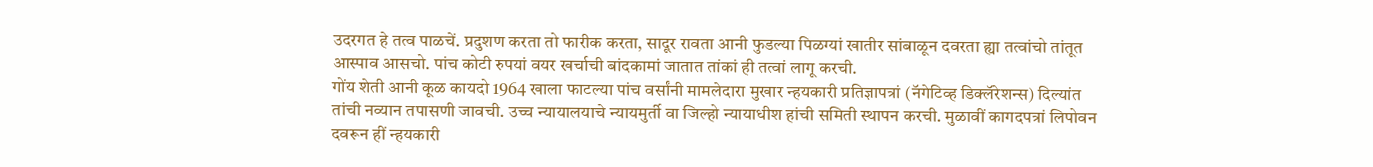उदरगत हे तत्व पाळचें. प्रदुशण करता तो फारीक करता, सादूर रावता आनी फुडल्या पिळग्यां खातीर सांबाळून दवरता ह्या तत्वांचो तांतूत आस्पाव आसचो. पांच कोटी रुपयां वयर खर्चाची बांदकामां जातात तांकां ही तत्वां लागू करची.
गोंय शेती आनी कूळ कायदो 1964 खाला फाटल्या पांच वर्सांनी मामलेदारा मुखार न्हयकारी प्रतिज्ञापत्रां (नॅगेटिव्ह डिक्लॅरेशन्स) दिल्यांत तांची नव्यान तपासणी जावची. उच्च न्यायालयाचे न्यायमुर्ती वा जिल्हो न्यायाधीश हांची समिती स्थापन करची. मुळावीं कागदपत्रां लिपोवन दवरून हीं न्हयकारी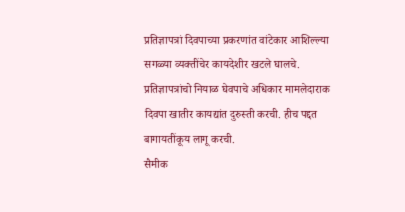प्रतिज्ञापत्रां दिवपाच्या प्रकरणांत वांटेकार आशिल्ल्या सगळ्या व्यक्तींचेर कायदेशीर खटले घालचे. प्रतिज्ञापत्रांचो नियाळ घेवपाचे अधिकार मामलेदाराक दिवपा खातीर कायद्यांत दुरुस्ती करची. हीच पद्दत बागायतींकूय लागू करची.
सैमीक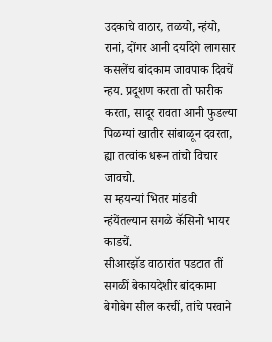उदकाचे वाठार, तळयो, न्हंयो, रानां, दोंगर आनी दर्यादेगे लागसार कसलेंच बांदकाम जावपाक दिवचें न्हय. प्रदूशण करता तो फारीक करता, सादूर रावता आनी फुडल्या पिळग्यां खातीर सांबाळून दवरता, ह्या तत्वांक धरून तांचो विचार जावचो.
स म्हयन्यां भितर मांडवी न्हंयेंतल्यान सगळे कॅसिनो भायर काडचें.
सीआरझॅड वाठारांत पडटात तीं सगळीं बेकायदेशीर बांदकामा बेगोबेग सील करचीं, तांचे परवाने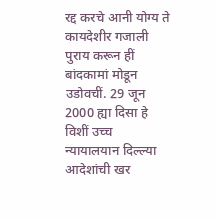रद्द करचे आनी योग्य ते कायदेशीर गजाली पुराय करून हीं बांदकामां मोडून उडोवचीं. 29 जून 2000 ह्या दिसा हे विशीं उच्च न्यायालयान दिल्ल्या आदेशांची खर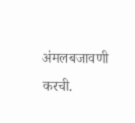अंमलबजावणी करची.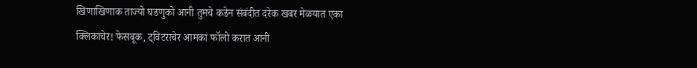खिणाखिणाक ताज्यो घडणुको आनी तुमचे कडेन संबंदीत दरेक खबर मेळयात एका क्लिकाचेर! फेसबूक, ट्विटराचेर आमकां फॉलो करात आनी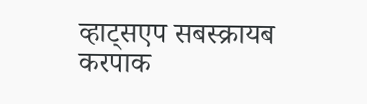व्हाट्सएप सबस्क्रायब करपाक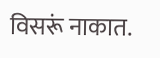विसरूं नाकात.